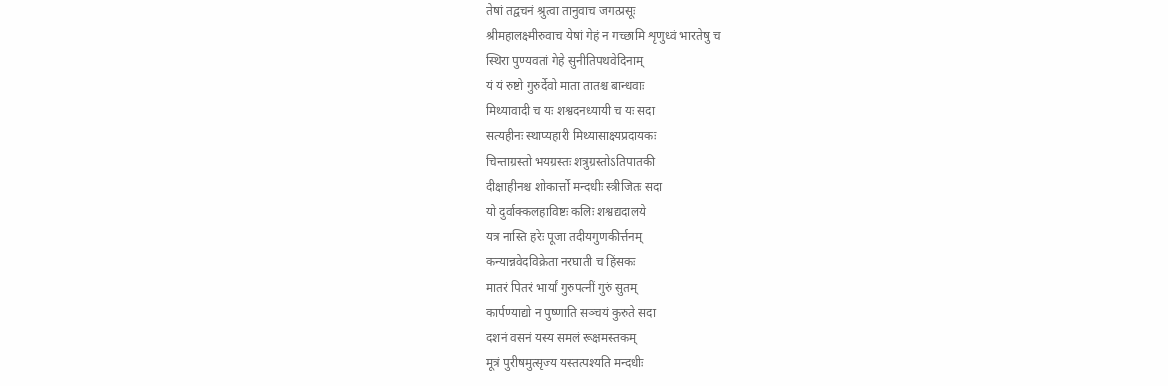तेषां तद्वचनं श्रुत्वा तानुवाच जगत्प्रसूः
श्रीमहालक्ष्मीरुवाच येषां गेहं न गच्छामि शृणुध्वं भारतेषु च
स्थिरा पुण्यवतां गेहे सुनीतिपथवेदिनाम्
यं यं रुष्टो गुरुर्देवो माता तातश्च बान्धवाः
मिथ्यावादी च यः शश्वदनध्यायी च यः सदा
सत्यहीनः स्थाप्यहारी मिथ्यासाक्ष्यप्रदायकः
चिन्ताग्रस्तो भयग्रस्तः शत्रुग्रस्तोऽतिपातकी
दीक्षाहीनश्च शोकार्त्तो मन्दधीः स्त्रीजितः सदा
यो दुर्वाक्कलहाविष्टः कलिः शश्वद्यदालये
यत्र नास्ति हरेः पूजा तदीयगुणकीर्त्तनम्
कन्यान्नवेदविक्रेता नरघाती च हिंसकः
मातरं पितरं भार्यां गुरुपत्नीं गुरुं सुतम्
कार्पण्याद्यो न पुष्णाति सञ्चयं कुरुते सदा
दशनं वसनं यस्य समलं रूक्षमस्तकम्
मूत्रं पुरीषमुत्सृज्य यस्तत्पश्यति मन्दधीः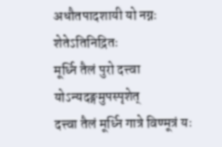अधौतपादशायी यो नग्नः शेतेऽतिनिद्रितः
मूर्ध्नि तैलं पुरो दत्त्वा योऽन्यदङ्गमुपस्पृशेत्
दत्त्वा तैलं मूर्ध्नि गात्रे विण्मूत्रं यः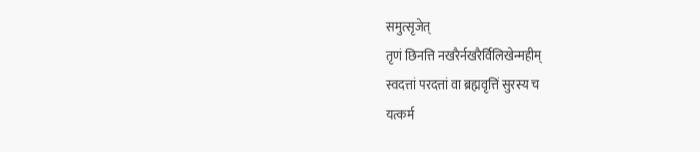समुत्सृजेत्
तृणं छिनत्ति नखरैर्नखरैर्विलिखेन्महीम्
स्वदत्तां परदत्तां वा ब्रह्मवृत्तिं सुरस्य च
यत्कर्म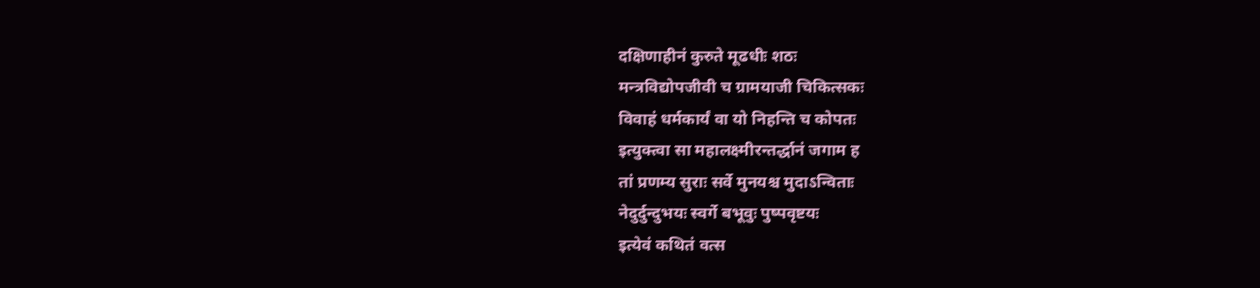दक्षिणाहीनं कुरुते मूढधीः शठः
मन्त्रविद्योपजीवी च ग्रामयाजी चिकित्सकः
विवाहं धर्मकार्यं वा यो निहन्ति च कोपतः
इत्युक्त्वा सा महालक्ष्मीरन्तर्द्धानं जगाम ह
तां प्रणम्य सुराः सर्वे मुनयश्च मुदाऽन्विताः
नेदुर्दुन्दुभयः स्वर्गे बभूवुः पुष्पवृष्टयः
इत्येवं कथितं वत्स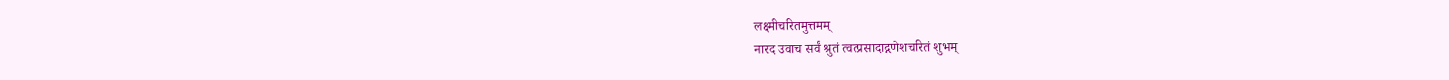लक्ष्मीचरितमुत्तमम्
नारद उवाच सर्वं श्रुतं त्वत्प्रसादाद्गणेशचरितं शुभम्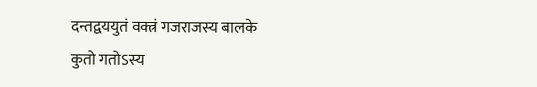दन्तद्वययुतं वक्त्रं गजराजस्य बालके
कुतो गतोऽस्य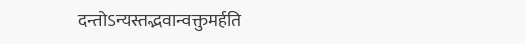दन्तोऽन्यस्तद्भवान्वक्तुमर्हति